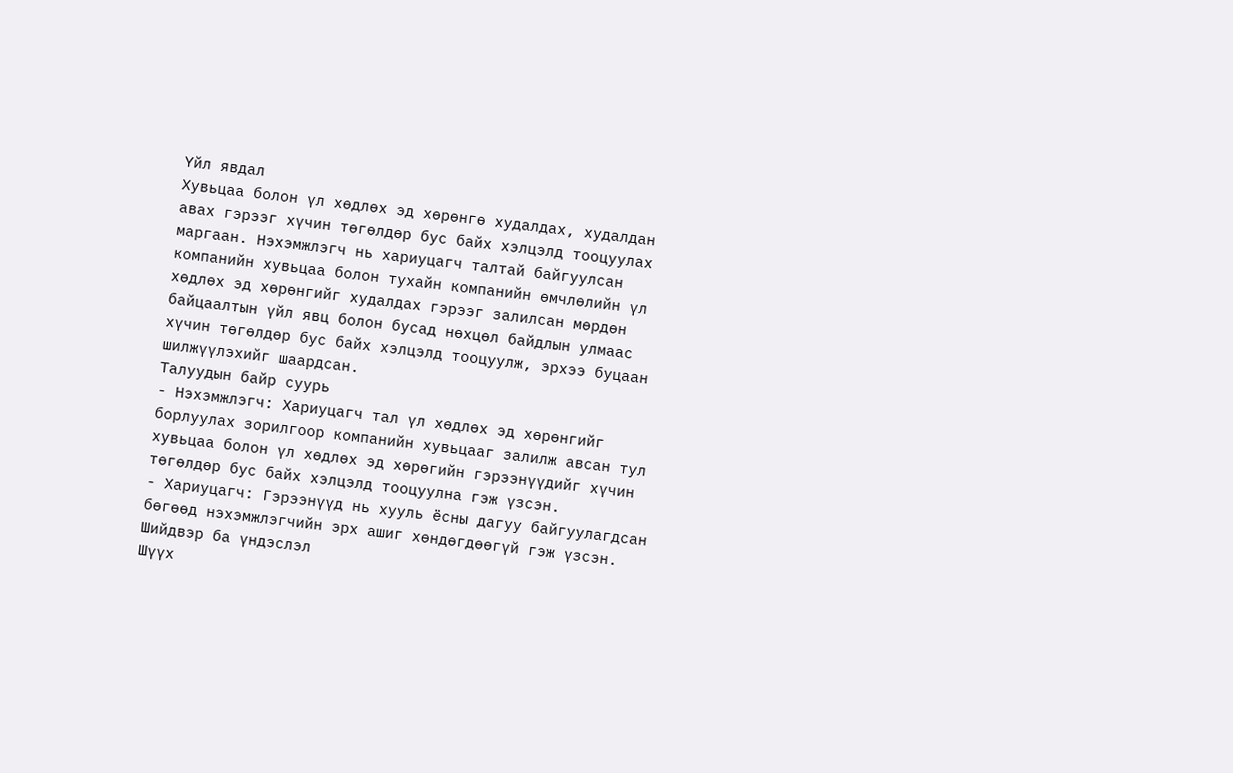Үйл явдал
Хувьцаа болон үл хөдлөх эд хөрөнгө худалдах, худалдан авах гэрээг хүчин төгөлдөр бус байх хэлцэлд тооцуулах маргаан. Нэхэмжлэгч нь хариуцагч талтай байгуулсан компанийн хувьцаа болон тухайн компанийн өмчлөлийн үл хөдлөх эд хөрөнгийг худалдах гэрээг залилсан мөрдөн байцаалтын үйл явц болон бусад нөхцөл байдлын улмаас хүчин төгөлдөр бус байх хэлцэлд тооцуулж, эрхээ буцаан шилжүүлэхийг шаардсан.
Талуудын байр суурь
- Нэхэмжлэгч: Хариуцагч тал үл хөдлөх эд хөрөнгийг борлуулах зорилгоор компанийн хувьцааг залилж авсан тул хувьцаа болон үл хөдлөх эд хөрөгийн гэрээнүүдийг хүчин төгөлдөр бус байх хэлцэлд тооцуулна гэж үзсэн.
- Хариуцагч: Гэрээнүүд нь хууль ёсны дагуу байгуулагдсан бөгөөд нэхэмжлэгчийн эрх ашиг хөндөгдөөгүй гэж үзсэн.
Шийдвэр ба үндэслэл
Шүүх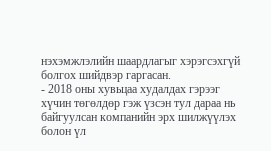нэхэмжлэлийн шаардлагыг хэрэгсэхгүй болгох шийдвэр гаргасан.
- 2018 оны хувьцаа худалдах гэрээг хүчин төгөлдөр гэж үзсэн тул дараа нь байгуулсан компанийн эрх шилжүүлэх болон үл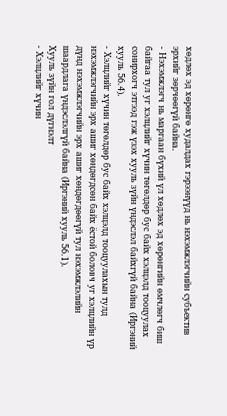хөдлөх эд хөрөнгө худалдах гэрээнүүд нь нэхэмжлэгчийн субъектив эрхийг зөрчөөгүй байна.
- Нэхэмжлэгч нь маргаан бүхий үл хөдлөх эд хөрөнгийн өмчлөгч биш байгаа тул уг хэлцлийг хүчин төгөлдөр бус байх хэлцэлд тооцуулах сонирхогч этгээд гэж үзэх хууль зүйн үндэслэл байхгүй байна (Иргэний хууль 56.4).
- Хэлцлийг хүчин төгөлдөр бус байх хэлцэлд тооцуулахын тулд нэхэмжлэгчийн эрх ашиг хөндөгдсөн байх ёстой боловч уг хэлцлийн үр дүнд нэхэмжлэгчийн эрх ашиг хөндөгдөөгүй тул нэхэмжлэлийн шаардлага үндэслэлгүй байна (Иргэний хууль 56.1).
Хууль зүйн гол дүгнэлт
- Хэлцлийг хүчин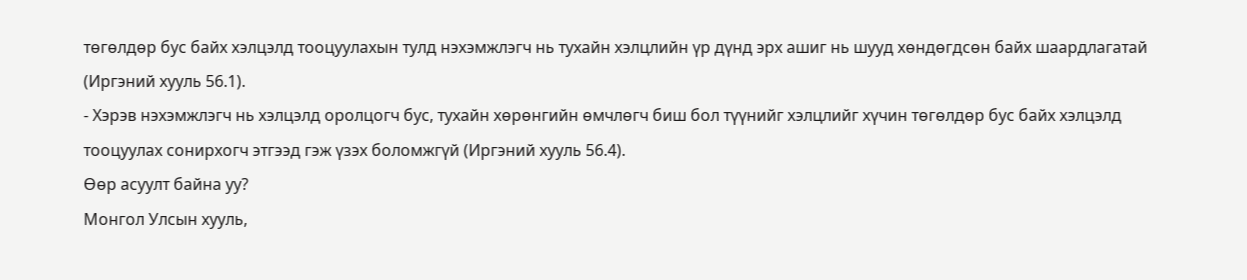төгөлдөр бус байх хэлцэлд тооцуулахын тулд нэхэмжлэгч нь тухайн хэлцлийн үр дүнд эрх ашиг нь шууд хөндөгдсөн байх шаардлагатай (Иргэний хууль 56.1).
- Хэрэв нэхэмжлэгч нь хэлцэлд оролцогч бус, тухайн хөрөнгийн өмчлөгч биш бол түүнийг хэлцлийг хүчин төгөлдөр бус байх хэлцэлд тооцуулах сонирхогч этгээд гэж үзэх боломжгүй (Иргэний хууль 56.4).
Өөр асуулт байна уу?
Монгол Улсын хууль,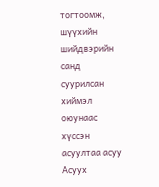тогтоомж, шүүхийн шийдвэрийн санд суурилсан хиймэл оюунаас хүссэн асуултаа асуу
Асуух